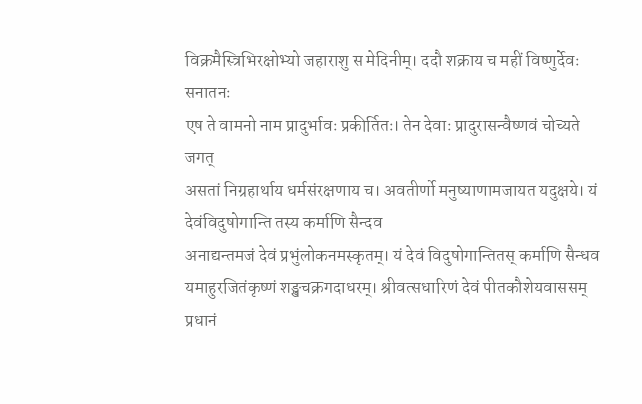विक्रमैस्त्रिभिरक्षोभ्यो जहाराशु स मेदिनीम्। ददौ शक्राय च महीं विष्णुर्देवः सनातनः
एष ते वामनो नाम प्रादुर्भावः प्रकीर्तितः। तेन देवाः प्रादुरासन्वैष्णवं चोच्यते जगत्
असतां निग्रहार्थाय धर्मसंरक्षणाय च। अवतीर्णो मनुष्याणामजायत यदुक्षये। यं देवंविदुषोगान्ति तस्य कर्माणि सैन्दव
अनाद्यन्तमजं देवं प्रभुंलोकनमस्कृतम्। यं देवं विदुषोगान्तितस् कर्माणि सैन्धव
यमाहुरजितंकृष्णं शङ्खचक्रगदाधरम्। श्रीवत्सधारिणं देवं पीतकौशेयवाससम्
प्रधानं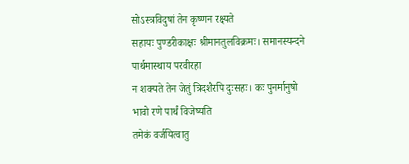सोऽस्त्रविदुषां तेन कृष्णन रक्ष्यते
सहायः पुण्डरीकाक्षः श्रीमानतुलविक्रमः। समानस्यन्दने पार्थमास्थाय परवीरहा
न शक्यते तेन जेतुं त्रिदशैरपि दुःसहः। कः पुनर्मानुषो भावो रणे पार्थं विजेष्यति
तमेकं वर्जयित्वातु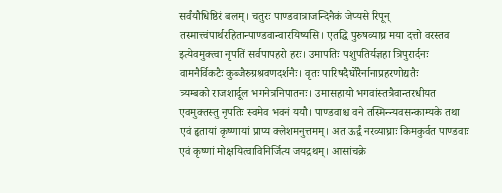सर्वंयौधिष्ठिरं बलम्। चतुरः पाण्डवात्राजन्दिनैकं जेप्यसे रिपून्
तस्मात्त्वंपार्थरहितान्पाण्डवान्वारयिष्यसि। एतद्धि पुरुषव्याघ्र मया दत्तो वरस्तव
इत्येवमुक्त्वा नृपतिं सर्वपापहरो हरः। उमापतिः पशुपतिर्यज्ञहा त्रिपुरार्दनः
वामनैर्विकटैः कुब्जैरुग्रश्रवणदर्शनैः। वृतः पारिषदैर्घोरैर्नानाप्रहरणोद्यतैः
त्र्यम्बको राजशार्दूल भगनेत्रनिपातनः। उमासहायो भगवांस्तत्रैवान्तरधीयत
एवमुक्तस्तु नृपतिः स्वमेव भवनं ययौ। पाण्डवाश्च वने तस्मिन्न्यवसन्काम्यके तथा
एवं हृतायां कृष्णायां प्राप्य क्लेशमनुत्तमम्। अत ऊर्द्वं नरव्याघ्राः किमकुर्वत पाण्डवाः
एवं कृष्णां मोक्षयित्वाविनिर्जित्य जयद्रथम्। आसांचक्रे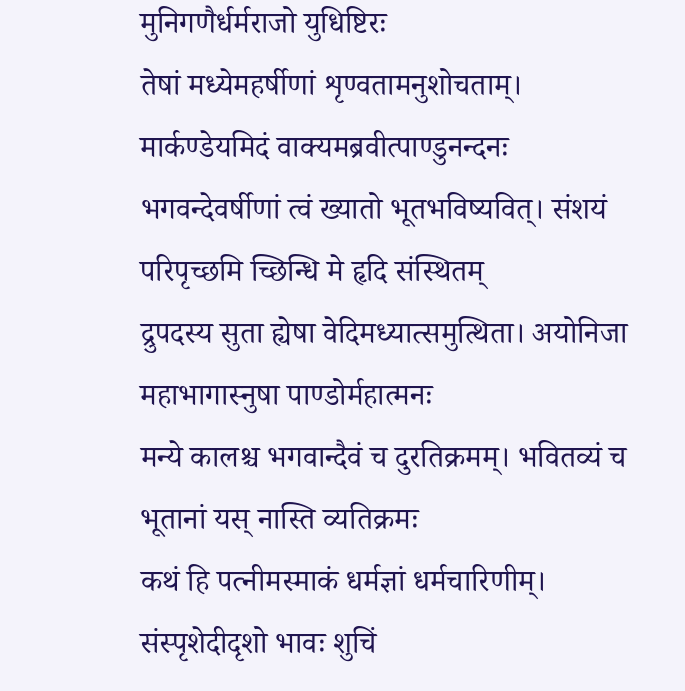मुनिगणैर्धर्मराजो युधिष्टिरः
तेषां मध्येमहर्षीणां शृण्वतामनुशोचताम्। मार्कण्डेयमिदं वाक्यमब्रवीत्पाण्डुनन्दनः
भगवन्देवर्षीणां त्वं ख्यातो भूतभविष्यवित्। संशयं परिपृच्छमि च्छिन्धि मे हृदि संस्थितम्
द्रुपदस्य सुता ह्येषा वेदिमध्यात्समुत्थिता। अयोनिजा महाभागास्नुषा पाण्डोर्महात्मनः
मन्ये कालश्च भगवान्दैवं च दुरतिक्रमम्। भवितव्यं च भूतानां यस् नास्ति व्यतिक्रमः
कथं हि पत्नीमस्माकं धर्मज्ञां धर्मचारिणीम्। संस्पृशेदीदृशो भावः शुचिं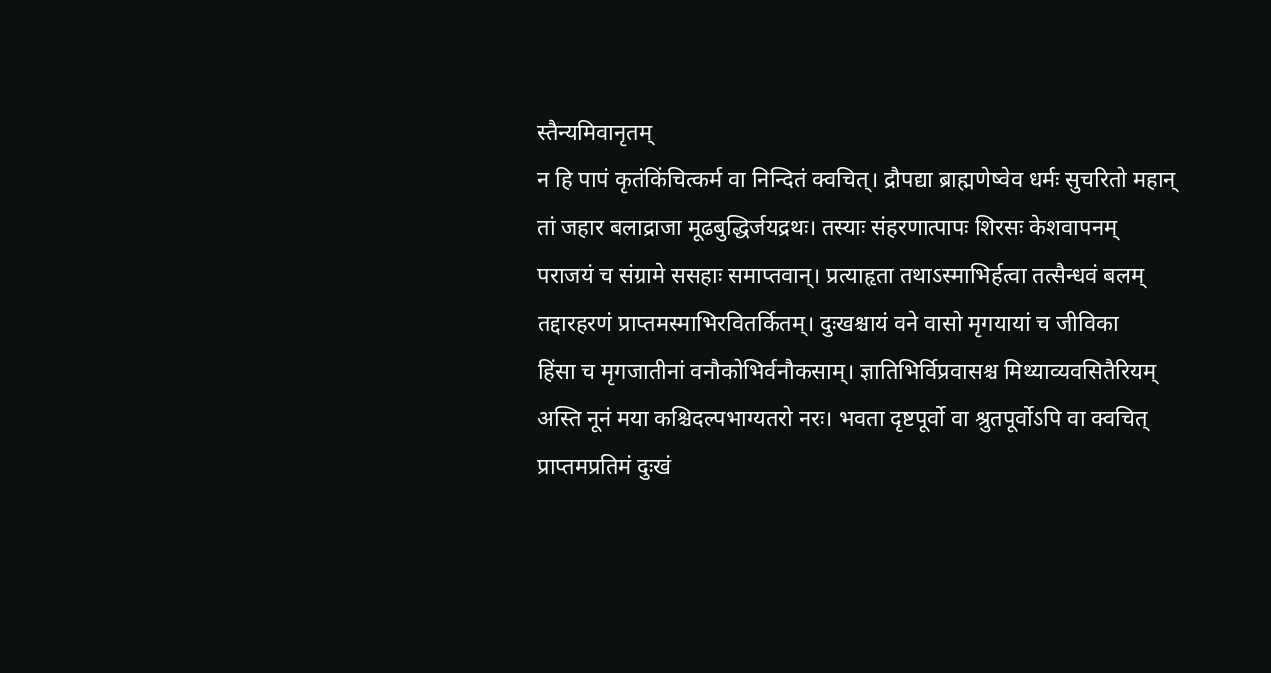स्तैन्यमिवानृतम्
न हि पापं कृतंकिंचित्कर्म वा निन्दितं क्वचित्। द्रौपद्या ब्राह्मणेष्वेव धर्मः सुचरितो महान्
तां जहार बलाद्राजा मूढबुद्धिर्जयद्रथः। तस्याः संहरणात्पापः शिरसः केशवापनम्
पराजयं च संग्रामे ससहाः समाप्तवान्। प्रत्याहृता तथाऽस्माभिर्हत्वा तत्सैन्धवं बलम्
तद्दारहरणं प्राप्तमस्माभिरवितर्कितम्। दुःखश्चायं वने वासो मृगयायां च जीविका
हिंसा च मृगजातीनां वनौकोभिर्वनौकसाम्। ज्ञातिभिर्विप्रवासश्च मिथ्याव्यवसितैरियम्
अस्ति नूनं मया कश्चिदल्पभाग्यतरो नरः। भवता दृष्टपूर्वो वा श्रुतपूर्वोऽपि वा क्वचित्
प्राप्तमप्रतिमं दुःखं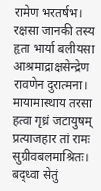रामेण भरतर्षभ। रक्षसा जानकी तस्य हृता भार्या बलीयसा
आश्रमाद्राक्षसेन्द्रेण रावणेन दुरात्मना। मायामास्थाय तरसा हत्वा गृध्रं जटायुषम्
प्रत्याजहार तां रामः सुग्रीवबलमाश्रितः। बद्ध्वा सेतुं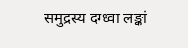समुद्रस्य दग्ध्वा लङ्कां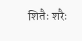शितैः शरैः